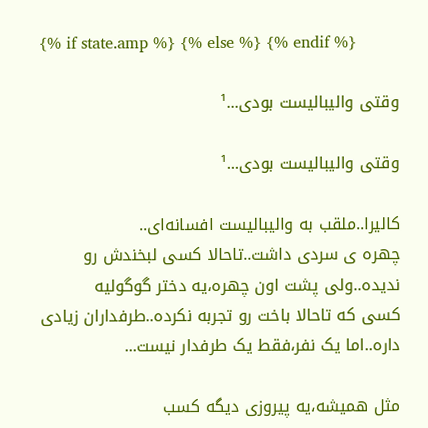{% if state.amp %} {% else %} {% endif %}

وقتی والیبالیست بودی‌...¹

وقتی والیبالیست بودی‌...¹

کالیرا..ملقب به والیبالیست افسانه‌ای..
چهره ی سردی داشت..تاحالا کسی لبخندش رو ندیده..ولی پشت اون چهره،یه دختر گوگولیه
کسی که تاحالا باخت رو تجربه نکرده..طرفداران زیادی داره..اما یک نفر،فقط یک طرفدار نیست...

مثل همیشه،یه پیروزی دیگه کسب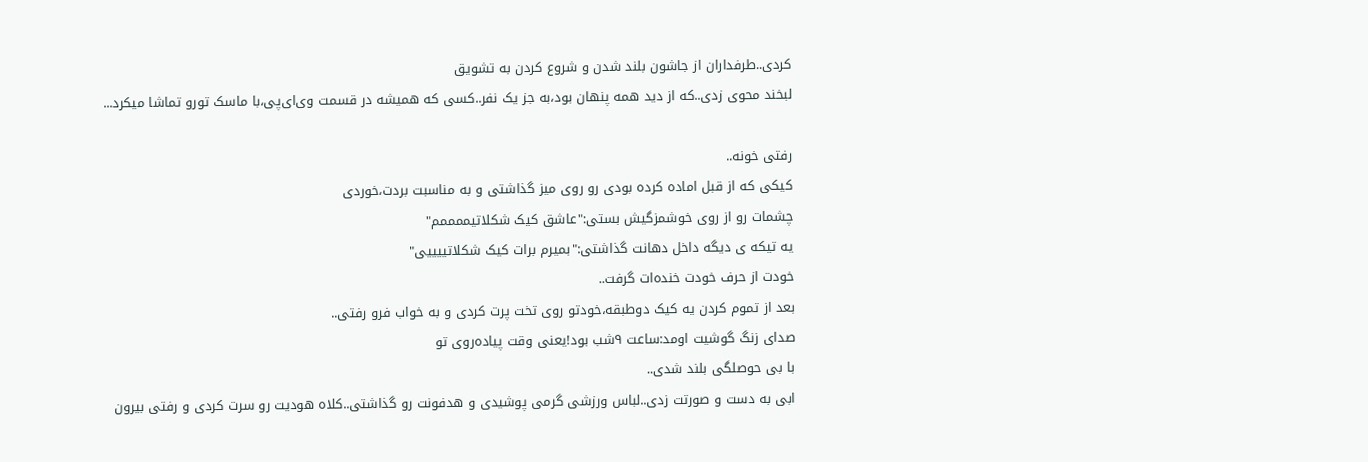کردی..طرفداران از جاشون بلند شدن و شروع کردن به تشویق
لبخند محوی زدی..که از دید همه پنهان بود،به جز یک نفر..کسی که همیشه در قسمت وی‌ای‌پی،با ماسک تورو تماشا میکرد...

رفتی خونه..
کیکی که از قبل اماده کرده بودی رو روی میز گذاشتی و به مناسبت بردت،خوردی
چشمات رو از روی خوشمزگیش بستی:"عاشق کیک شکلاتیممممم"
یه تیکه ی دیگه داخل دهانت گذاشتی:"بمیرم برات کیک شکلاتییییی"
خودت از حرف خودت خنده‌ات گرفت..
بعد از تموم کردن یه کیک دوطبقه،خودتو روی تخت پرت کردی و به خواب فرو رفتی..
صدای زنگ گوشیت اومد:ساعت ۹شب بود!یعنی وقت پیاده‌روی تو
با بی حوصلگی بلند شدی..
ابی به دست و صورتت زدی..لباس ورزشی گرمی پوشیدی و هدفونت رو گذاشتی..کلاه هودیت رو سرت کردی و رفتی بیرون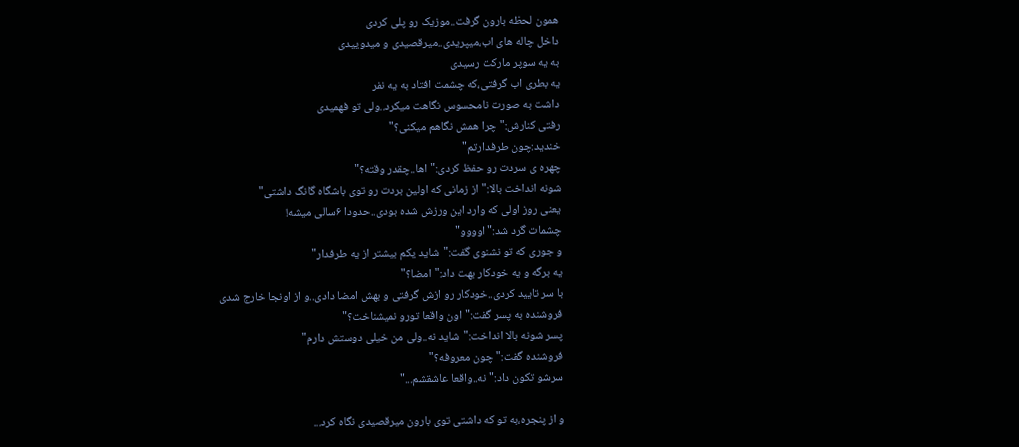همون لحظه بارون گرفت..موزیک رو پلی کردی
داخل چاله های اب،میپریدی..میرقصیدی و میدوییدی
به یه سوپر مارکت رسیدی
یه بطری اب گرفتی،که چشمت افتاد به یه نفر
داشت به صورت نامحسوس نگاهت میکرد..ولی تو فهمیدی
رفتی کنارش:"چرا همش نگاهم میکنی؟"
خندید:چون طرفدارتم"
چهره ی سردت رو حفظ کردی:"اها..چقدر وقته؟"
شونه انداخت بالا:"از زمانی که اولین بردت رو توی باشگاه گانگ داشتی"
یعنی روز اولی که وارد این ورزش شده بودی..حدودا ۶سالی میشه!
چشمات گرد شد:"اوووو"
و جوری که تو نشنوی گفت:"شاید یکم بیشتر از یه طرفدار"
یه برگه و یه خودکار بهت داد:"امضا؟"
با سر تایید کردی..خودکار رو ازش گرفتی و بهش امضا دادی..و از اونجا خارج شدی
فروشنده به پسر گفت:"اون واقعا تورو نمیشناخت؟"
پسر شونه بالا انداخت:"شاید نه..ولی من خیلی دوستش دارم"
فروشنده گفت:"چون معروفه؟"
سرشو تکون داد:"نه..واقعا عاشقشم..."

و از پنجره،به تو که داشتی توی بارون میرقصیدی نگاه کرد...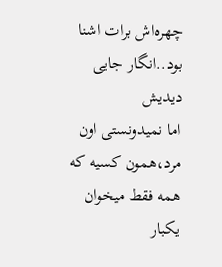چهره‌اش برات اشنا بود..انگار جایی دیدیش
اما نمیدونستی اون مرد،همون کسیه که همه فقط میخوان یکبار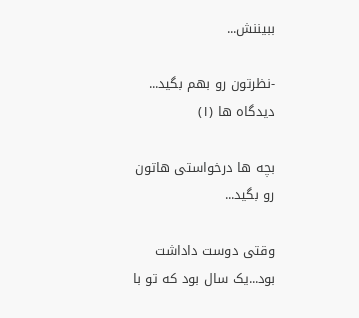ببیننش...

-نظرتون رو بهم بگید...
دیدگاه ها (۱)

بچه ها درخواستی هاتون رو بگید...

وقتی دوست داداشت بود...یک سال بود که تو با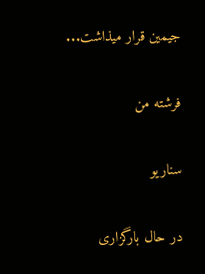جیمین قرار میذاشت...

فرشته من

سناریو

در حال بارگزاری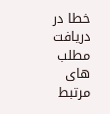خطا در دریافت مطلب های مرتبط